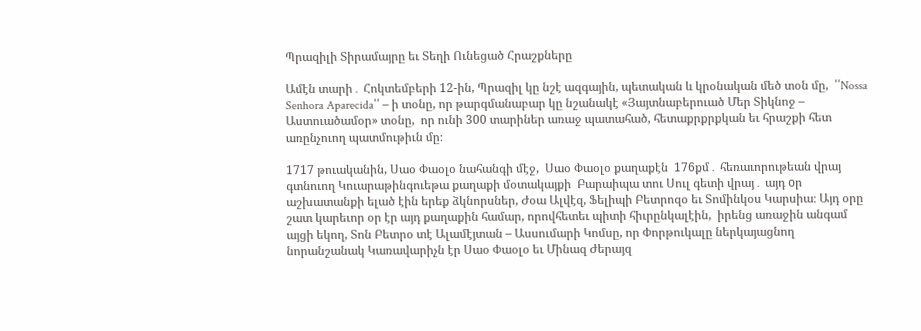Պրազիլի Տիրամայրը եւ Տեղի Ունեցած Հրաշքները

Ամէն տարի․ Հոկտեմբերի 12-ին, Պրազիլ կը նշէ ազգային, պետական և կրօնական մեծ տօն մը,  ՛՛Nossa Senhora Aparecida՛՛ – ի տօնը, որ թարգմանաբար կը նշանակէ «Յայտնաբերուած Մեր Տիկնոջ – Աստուածամօր» տօնը,  որ ունի 300 տարիներ առաջ պատահած, հետաքրքրքկան եւ հրաշքի հետ առընչուող պատմութիւն մը։

1717 թուականին, Սաօ Փաօլօ նահանգի մէջ,  Սաօ Փաօլօ քաղաքէն  176քմ․ հեռաւորութեան վրայ գտնուող Կուարաթինգուեթա քաղաքի մօտակայքի  Բարաիպա տու Սուլ գետի վրայ․ այդ oր աշխատանքի ելած էին երեք ձկնորսներ, Ժօա Ալվէզ, Ֆելիպի Բետրոզօ եւ Տոմինկօս Կարսիա։ Այդ օրը շատ կարեւոր օր էր այդ քաղաքին համար, որովհետեւ պիտի հիւրընկալէին,  իրենց առաջին անգամ այցի եկող, Տոն Բետրօ տէ Ալամէյտան – Ասսումարի Կոմսը, որ Փորթուկալը ներկայացնող  նորանշանակ Կառավարիչն էր Սաօ Փաօլօ եւ Մինազ Ժերայզ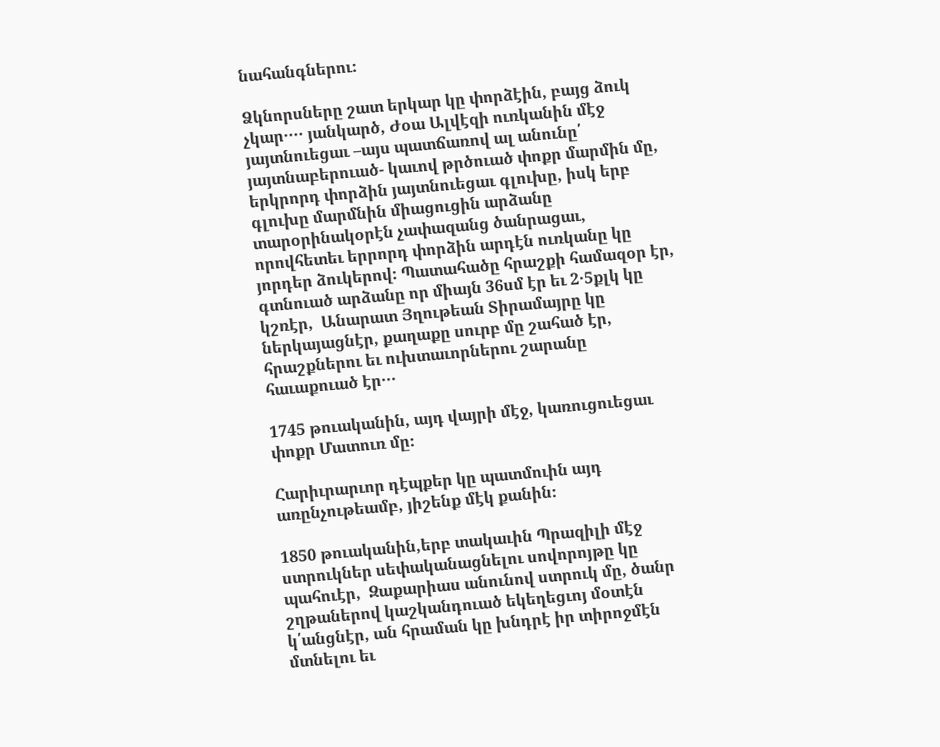նահանգներու։

Ձկնորսները շատ երկար կը փորձէին, բայց ձուկ չկար․․․․ յանկարծ, Ժօա Ալվէզի ուռկանին մէջ յայտնուեցաւ –այս պատճառով ալ անունը՛ յայտնաբերուած- կաւով թրծուած փոքր մարմին մը, երկրորդ փորձին յայտնուեցաւ գլուխը, իսկ երբ գլուխը մարմնին միացուցին արձանը տարօրինակօրէն չափազանց ծանրացաւ, որովհետեւ երրորդ փորձին արդէն ուռկանը կը յորդեր ձուկերով։ Պատահածը հրաշքի համազօր էր, գտնուած արձանը որ միայն 36սմ էր եւ 2․5քլկ կը կշռէր,  Անարատ Յղութեան Տիրամայրը կը ներկայացնէր, քաղաքը սուրբ մը շահած էր, հրաշքներու եւ ուխտաւորներու շարանը հաւաքուած էր․․․

1745 թուականին, այդ վայրի մէջ, կառուցուեցաւ փոքր Մատուռ մը։

Հարիւրարւոր դէպքեր կը պատմուին այդ առընչութեամբ, յիշենք մէկ քանին։

1850 թուականին,երբ տակաւին Պրազիլի մէջ ստրուկներ սեփականացնելու սովորոյթը կը պահուէր,  Զաքարիաս անունով ստրուկ մը, ծանր շղթաներով կաշկանդուած եկեղեցւոյ մօտէն կ՛անցնէր, ան հրաման կը խնդրէ իր տիրոջմէն  մտնելու եւ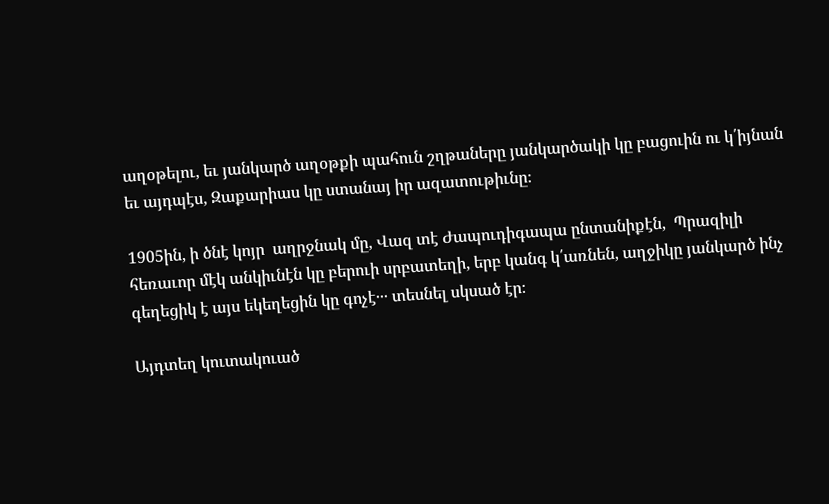աղօթելու, եւ յանկարծ աղօթքի պահուն շղթաները յանկարծակի կը բացուին ու կ՛իյնան եւ այդպէս, Զաքարիաս կը ստանայ իր ազատութիւնը։

1905ին, ի ծնէ կոյր  աղրջնակ մը, Վազ տէ Ժապուդիգապա ընտանիքէն,  Պրազիլի հեռաւոր մէկ անկիւնէն կը բերուի սրբատեղի, երբ կանգ կ՛առնեն, աղջիկը յանկարծ ինչ գեղեցիկ է այս եկեղեցին կը գոչէ․․․ տեսնել սկսած էր։

Այդտեղ կուտակուած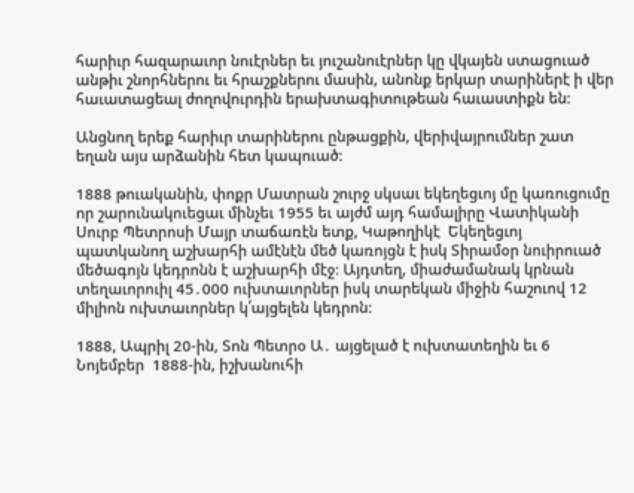հարիւր հազարաւոր նուէրներ եւ յուշանուէրներ կը վկայեն ստացուած անթիւ շնորհներու եւ հրաշքներու մասին, անոնք երկար տարիներէ ի վեր հաւատացեալ ժողովուրդին երախտագիտութեան հաւաստիքն են։

Անցնող երեք հարիւր տարիներու ընթացքին, վերիվայրումներ շատ եղան այս արձանին հետ կապուած։

1888 թուականին, փոքր Մատրան շուրջ սկսաւ եկեղեցւոյ մը կառուցումը որ շարունակուեցաւ մինչեւ 1955 եւ այժմ այդ համալիրը Վատիկանի Սուրբ Պետրոսի Մայր տաճառէն ետք, Կաթողիկէ  Եկեղեցւոյ  պատկանող աշխարհի ամէնէն մեծ կառոյցն է իսկ Տիրամօր նուիրուած մեծագոյն կեդրոնն է աշխարհի մէջ։ Այդտեղ, միաժամանակ կրնան տեղաւորուիլ 45․000 ուխտաւորներ իսկ տարեկան միջին հաշուով 12 միլիոն ուխտաւորներ կ՛այցելեն կեդրոն։

1888, Ապրիլ 20-ին, Տոն Պետրօ Ա․ այցելած է ուխտատեղին եւ 6 Նոյեմբեր  1888-ին, իշխանուհի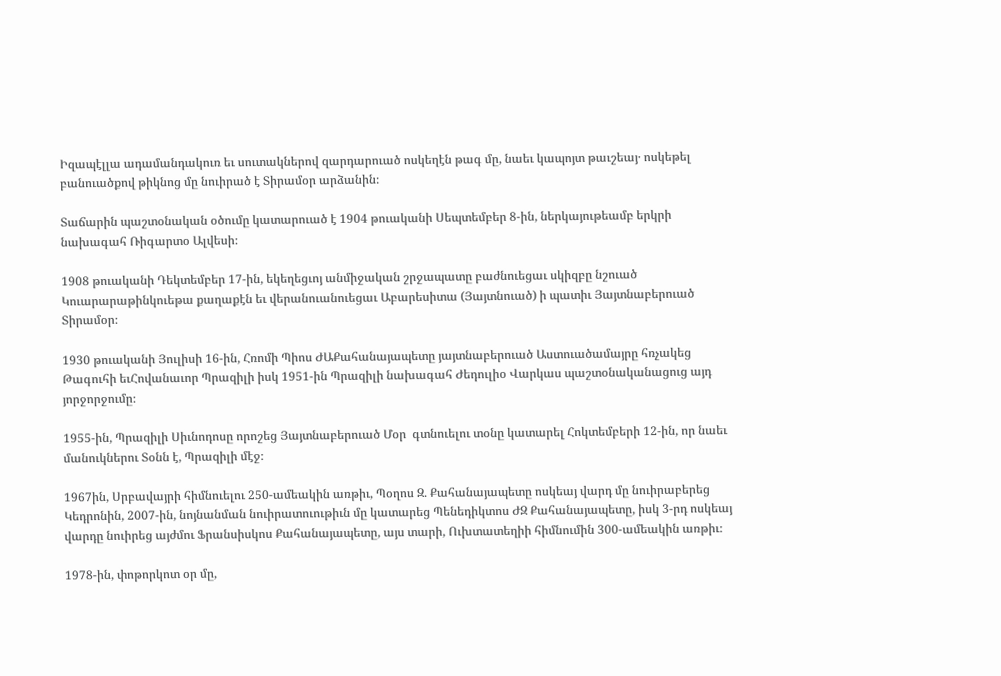Իզապէլլա ադամանդակուռ եւ սուտակներով զարդարուած ոսկեղէն թագ մը, նաեւ կապոյտ թաւշեայ․ ոսկեթել բանուածքով թիկնոց մը նուիրած է Տիրամօր արձանին։

Տաճարին պաշտօնական օծումը կատարուած է 1904 թուականի Սեպտեմբեր 8-ին, ներկայութեամբ երկրի նախագահ Ռիգարտօ Ալվեսի։

1908 թուականի Դեկտեմբեր 17-ին, եկեղեցւոյ անմիջական շրջապատը բաժնուեցաւ սկիզբը նշուած Կուարարաթինկուեթա քաղաքէն եւ վերանուանուեցաւ Աբարեսիտա (Յայտնուած) ի պատիւ Յայտնաբերուած Տիրամօր։

1930 թուականի Յուլիսի 16-ին, Հռոմի Պիոս ԺԱՔահանայապետը յայտնաբերուած Աստուածամայրը հռչակեց Թագուհի եւՀովանաւոր Պրազիլի իսկ 1951-ին Պրազիլի նախագահ Ժեդուլիօ Վարկաս պաշտօնականացուց այդ յորջորջումը։

1955-ին, Պրազիլի Սիւնոդոսը որոշեց Յայտնաբերուած Մօր  գտնուելու տօնը կատարել Հոկտեմբերի 12-ին, որ նաեւ մանուկներու Տօնն է, Պրազիլի մէջ։

1967ին, Սրբավայրի հիմնուելու 250-ամեակին առթիւ, Պօղոս Զ. Քահանայապետը ոսկեայ վարդ մը նուիրաբերեց Կեդրոնին, 2007-ին, նոյնանման նուիրատուութիւն մը կատարեց Պենեդիկտոս ԺԶ Քահանայապետը, իսկ 3-րդ ոսկեայ վարդը նուիրեց այժմու Ֆրանսիսկոս Քահանայապետը, այս տարի, Ուխտատեղիի հիմնումին 300-ամեակին առթիւ։

1978-ին, փոթորկոտ օր մը,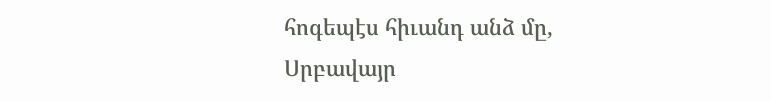հոգեպէս հիւանդ անձ մը, Սրբավայր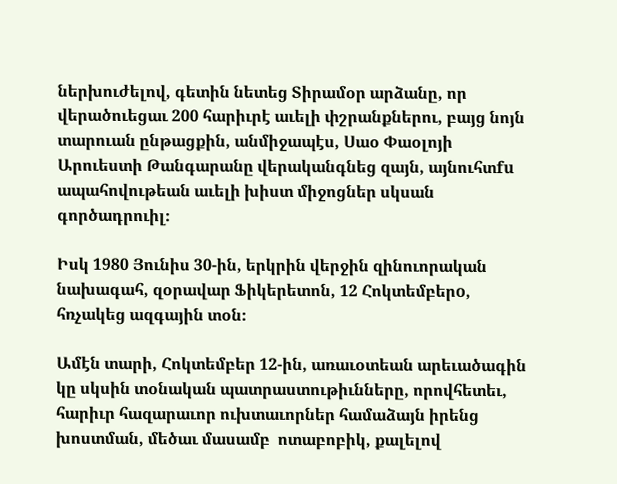ներխուժելով, գետին նետեց Տիրամօր արձանը, որ վերածուեցաւ 200 հարիւրէ աւելի փշրանքներու, բայց նոյն տարուան ընթացքին, անմիջապէս, Սաօ Փաօլոյի Արուեստի Թանգարանը վերականգնեց զայն, այնուհտfu   ապահովութեան աւելի խիստ միջոցներ սկսան գործադրուիլ։

Իսկ 1980 Յունիս 30-ին, երկրին վերջին զինուորական նախագահ, զօրավար Ֆիկերետոն, 12 Հոկտեմբերo,  հռչակեց ազգային տօն։

Ամէն տարի, Հոկտեմբեր 12-ին, առաւօտեան արեւածագին կը սկսին տօնական պատրաստութիւնները, որովհետեւ, հարիւր հազարաւոր ուխտաւորներ համաձայն իրենց խոստման, մեծաւ մասամբ  ոտաբոբիկ, քալելով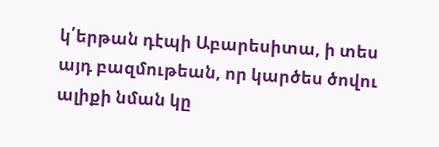կ՛երթան դէպի Աբարեսիտա, ի տես այդ բազմութեան, որ կարծես ծովու ալիքի նման կը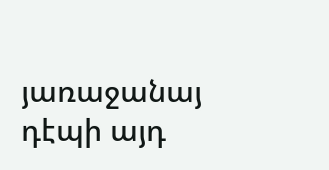յառաջանայ դէպի այդ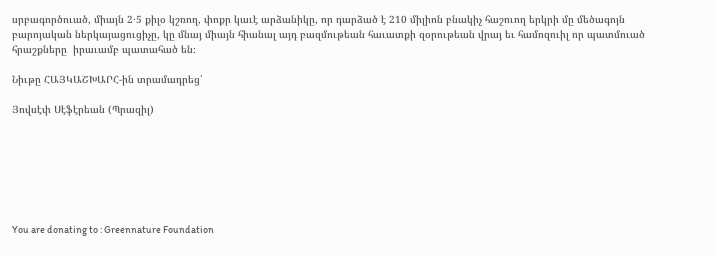սրբագործուած, միայն 2․5 քիլօ կշռող, փոքր կաւէ արձանիկը, որ դարձած է 210 միլիոն բնակիչ հաշուող երկրի մը մեծագոյն բարոյական ներկայացուցիչը, կը մնայ միայն հիանալ այդ բազմութեան հաւատքի զօրութեան վրայ եւ համոզուիլ որ պատմուած հրաշքները  իրաւամբ պատահած են։

Նիւթը ՀԱՅԿԱՇԽԱՐՀ-ին տրամադրեց՝

Յովսէփ Սէֆէրեան (Պրազիլ)







You are donating to : Greennature Foundation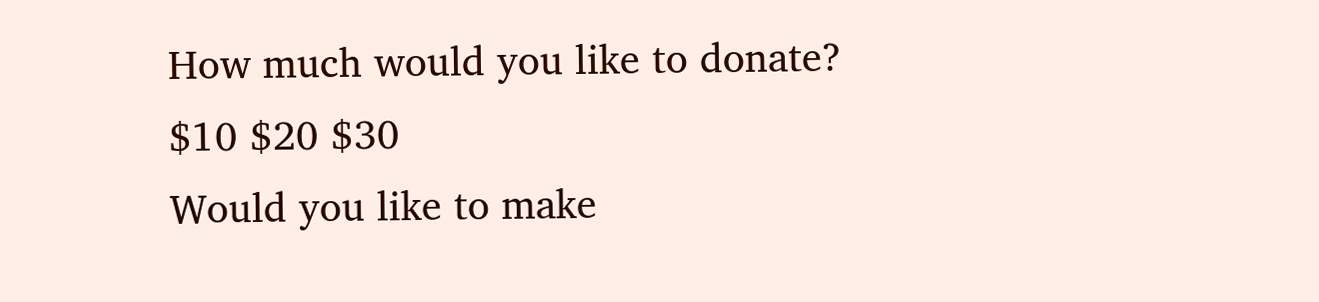How much would you like to donate?
$10 $20 $30
Would you like to make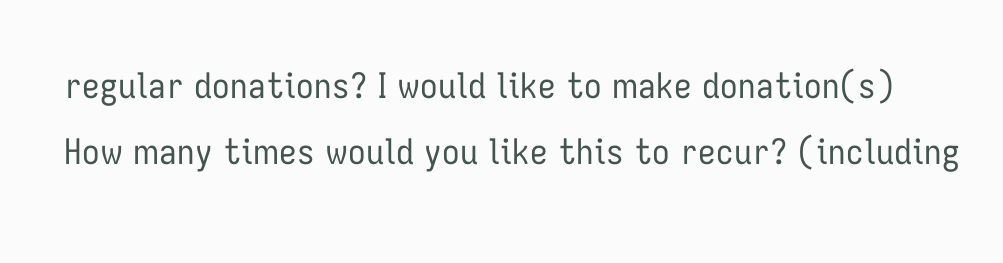regular donations? I would like to make donation(s)
How many times would you like this to recur? (including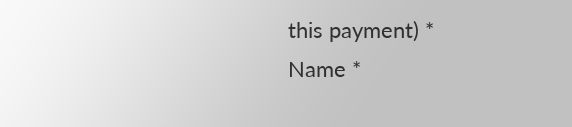this payment) *
Name *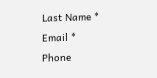Last Name *
Email *
Phone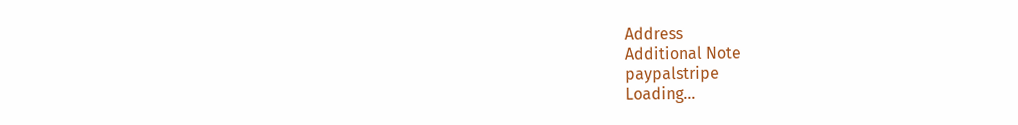Address
Additional Note
paypalstripe
Loading...